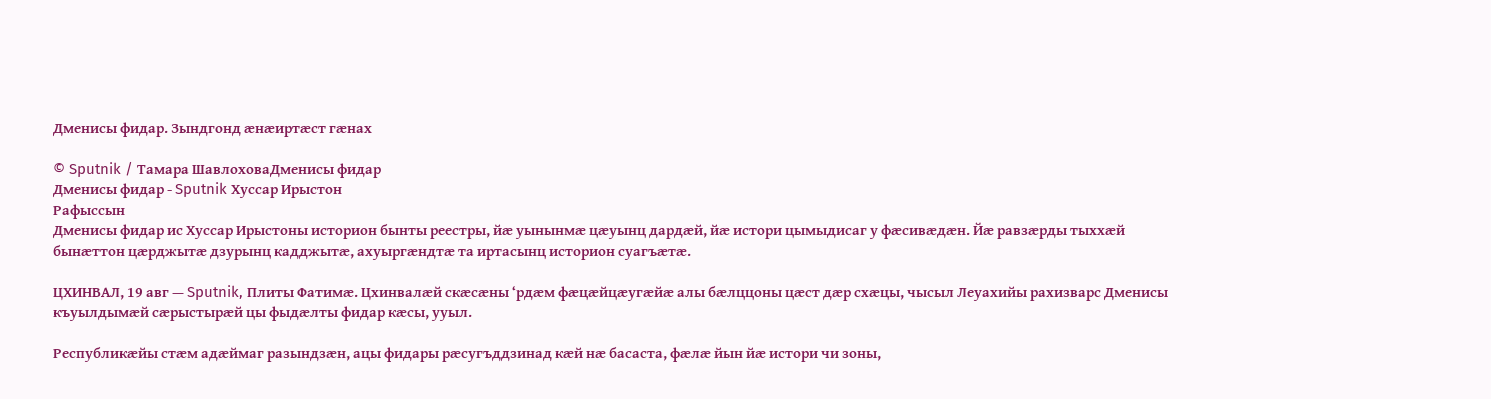Дменисы фидар. Зындгонд ӕнӕиртӕст гӕнах

© Sputnik / Тамара ШавлоховаДменисы фидар
Дменисы фидар - Sputnik Хуссар Ирыстон
Рафыссын
Дменисы фидар ис Хуссар Ирыстоны историон бынты реестры, йæ уынынмæ цæуынц дардӕй, йæ истори цымыдисаг у фæсивæдæн. Йæ равзæрды тыххæй бынæттон цæрджытæ дзурынц кадджытæ, ахуыргæндтæ та иртасынц историон суагъæтæ.

ЦХИНВАЛ, 19 авг — Sputnik, Плиты Фатимӕ. Цхинвалӕй скӕсӕны ‘рдӕм фӕцӕйцӕугӕйӕ алы бӕлццоны цӕст дӕр схӕцы, чысыл Леуахийы рахизварс Дменисы къуылдымӕй сӕрыстырӕй цы фыдӕлты фидар кӕсы, ууыл.

Республикӕйы стӕм адӕймаг разындзӕн, ацы фидары рӕсугъддзинад кӕй нӕ басаста, фӕлӕ йын йӕ истори чи зоны,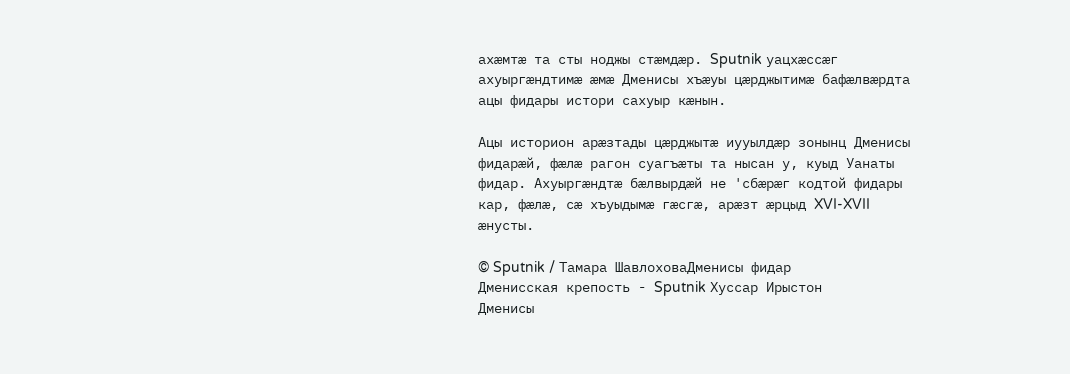ахӕмтӕ та сты ноджы стӕмдӕр. Sputnik уацхӕссӕг ахуыргӕндтимӕ ӕмӕ Дменисы хъӕуы цӕрджытимӕ бафӕлвӕрдта ацы фидары истори сахуыр кӕнын.

Ацы историон арӕзтады цӕрджытӕ иууылдӕр зонынц Дменисы фидарӕй, фӕлӕ рагон суагъӕты та нысан у, куыд Уанаты фидар. Ахуыргæндтӕ бӕлвырдӕй не 'сбӕрӕг кодтой фидары кар, фӕлӕ, сӕ хъуыдымæ гæсгæ, арæзт æрцыд XVI-XVII æнусты.

© Sputnik / Тамара ШавлоховаДменисы фидар
Дменисская крепость - Sputnik Хуссар Ирыстон
Дменисы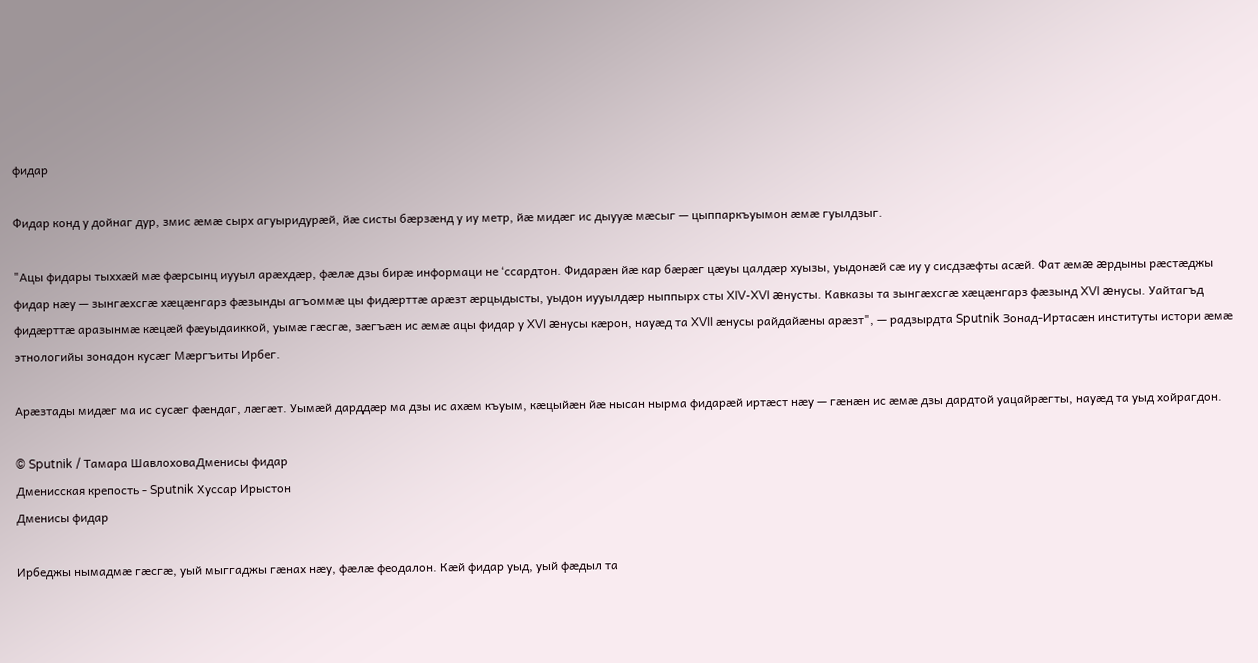фидар

Фидар конд у дойнаг дур, змис æмæ сырх агуыридурæй, йæ систы бæрзӕнд у иу метр, йæ мидæг ис дыууæ мæсыг — цыппаркъуымон æмæ гуылдзыг.

"Ацы фидары тыххæй мæ фæрсынц иууыл арæхдæр, фæлæ дзы бирæ информаци не ʻссардтон. Фидарæн йæ кар бæрæг цæуы цалдæр хуызы, уыдонæй сæ иу у сисдзæфты асæй. Фат æмæ æрдыны рæстæджы фидар нæу — зынгæхсгæ хæцæнгарз фæзынды агъоммæ цы фидæрттæ арæзт æрцыдысты, уыдон иууылдӕр ныппырх сты XIV-XVI æнусты. Кавказы та зынгæхсгæ хæцæнгарз фæзынд XVI æнусы. Уайтагъд фидæрттæ аразынмæ кӕцӕй фæуыдаиккой, уымӕ гæсгæ, зæгъæн ис æмæ ацы фидар у XVI æнусы кæрон, науæд та XVII ӕнусы райдайæны арæзт", — радзырдта Sputnik Зонад-Иртасæн институты истори æмæ этнологийы зонадон кусæг Мæргъиты Ирбег.

Арæзтады мидæг ма ис сусæг фæндаг, лæгæт. Уымæй дарддæр ма дзы ис ахæм къуым, кæцыйæн йæ нысан нырма фидарæй иртæст нæу — гæнæн ис æмæ дзы дардтой уацайрӕгты, науæд та уыд хойрагдон.

© Sputnik / Тамара ШавлоховаДменисы фидар
Дменисская крепость - Sputnik Хуссар Ирыстон
Дменисы фидар

Ирбеджы нымадмӕ гӕсгӕ, уый мыггаджы гæнах нæу, фӕлӕ феодалон. Кӕй фидар уыд, уый фӕдыл та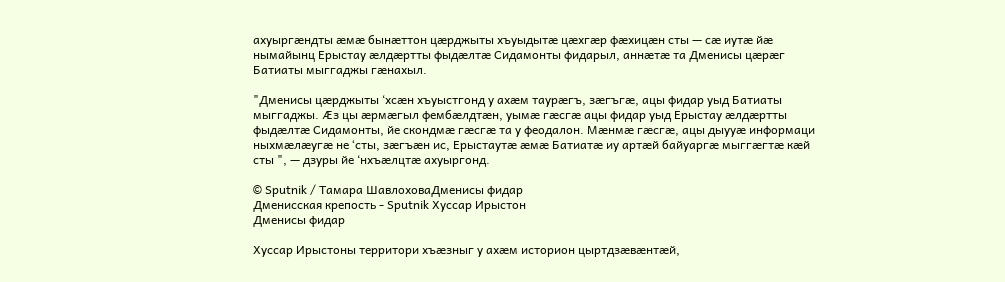ахуыргӕндты ӕмӕ бынӕттон цӕрджыты хъуыдытӕ цӕхгӕр фӕхицӕн сты — сӕ иутӕ йӕ нымайынц Ерыстау æлдæртты фыдæлтæ Сидамонты фидарыл, аннӕтӕ та Дменисы цæрæг Батиаты мыггаджы гæнахыл.

"Дменисы цæрджыты ‘хсæн хъуыстгонд у ахæм таурæгъ, зӕгъгӕ, ацы фидар уыд Батиаты мыггаджы. Æз цы æрмæгыл фембæлдтæн, уымæ гæсгæ ацы фидар уыд Ерыстау æлдæртты фыдæлтæ Сидамонты, йе скондмæ гæсгæ та у феодалон. Мæнмæ гæсгæ, ацы дыууæ информаци ныхмæлæугæ не ʻсты, зæгъæн ис, Ерыстаутæ æмæ Батиатӕ иу артæй байуаргæ мыггæгтæ кӕй сты ", — дзуры йе ‘нхъæлцтæ ахуыргонд.

© Sputnik / Тамара ШавлоховаДменисы фидар
Дменисская крепость - Sputnik Хуссар Ирыстон
Дменисы фидар

Хуссар Ирыстоны территори хъæзныг у ахæм историон цыртдзæвæнтæй,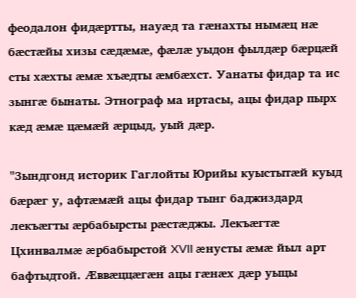феодалон фидæртты, науæд та гæнахты нымæц нæ бæстӕйы хизы сæдæмæ, фæлæ уыдон фылдæр бӕрцæй сты хæхты æмæ хъæдты æмбæхст. Уанаты фидар та ис зынгӕ бынаты. Этнограф ма иртасы, ацы фидар пырх кæд ӕмӕ цӕмӕй æрцыд, уый дæр.

"Зындгонд историк Гаглойты Юрийы куыстытæй куыд бӕрӕг у, афтӕмӕй ацы фидар тынг баджиздард лекъæгты æрбабырсты рæстæджы. Лекъæгтæ Цхинвалмæ æрбабырстой XVII æнусты ӕмӕ йыл арт бафтыдтой. Ӕввæццæгæн ацы гæнæх дæр уыцы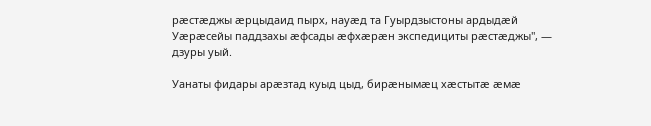рæстæджы æрцыдаид пырх, науæд та Гуырдзыстоны ардыдæй Уæрæсейы паддзахы æфсады æфхæрæн экспедициты рæстæджы", — дзуры уый.

Уанаты фидары арæзтад куыд цыд, бирӕнымӕц хæстытӕ æмæ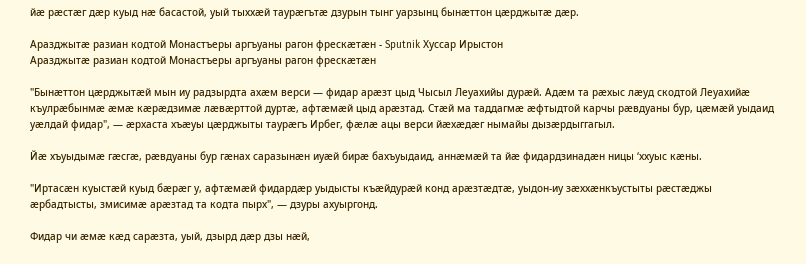йӕ рæстæг дæр куыд нæ басастой, уый тыххæй таурæгътæ дзурын тынг уарзынц бынæттон цæрджытæ дæр.

Аразджытӕ разиан кодтой Монастъеры аргъуаны рагон фрескӕтӕн - Sputnik Хуссар Ирыстон
Аразджытӕ разиан кодтой Монастъеры аргъуаны рагон фрескӕтӕн

"Бынæттон цæрджытæй мын иу радзырдта ахæм верси — фидар арæзт цыд Чысыл Леуахийы дурæй. Адæм та рæхыс лæуд скодтой Леуахийӕ къулрӕбынмӕ æмæ кæрæдзимæ лæвæрттой дуртӕ, афтæмæй цыд арæзтад. Стæй ма таддагмӕ æфтыдтой карчы рӕвдуаны бур, цæмæй уыдаид уæлдай фидар", — ӕрхаста хъæуы цæрджыты таурӕгъ Ирбег, фӕлӕ ацы верси йӕхӕдӕг нымайы дызæрдыггагыл.

Йӕ хъуыдымӕ гӕсгӕ, рӕвдуаны бур гӕнах саразынæн иуæй бирæ бахъуыдаид, аннæмæй та йæ фидардзинадæн ницы ʻххуыс кæны.

"Иртасæн куыстæй куыд бæрæг у, афтӕмӕй фидардæр уыдысты къæйдурæй конд арæзтæдтæ, уыдон-иу зæххæнкъустыты рæстæджы æрбадтысты, змисимæ арæзтад та кодта пырх", — дзуры ахуыргонд.

Фидар чи ӕмӕ кӕд сарӕзта, уый, дзырд дӕр дзы нӕй,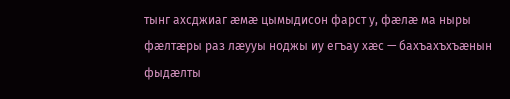тынг ахсджиаг ӕмӕ цымыдисон фарст у, фӕлӕ ма ныры фӕлтӕры раз лӕууы ноджы иу егъау хӕс — бахъахъхъӕнын фыдӕлты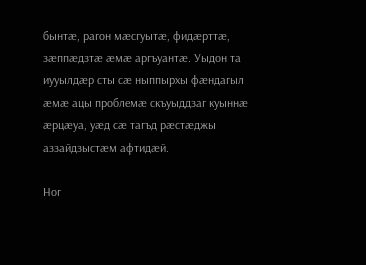бынтӕ, рагон мӕсгуытӕ, фидӕрттӕ, зӕппӕдзтӕ ӕмӕ аргъуантӕ. Уыдон та иууылдӕр сты сӕ ныппырхы фӕндагыл ӕмӕ ацы проблемӕ скъуыддзаг куыннӕ ӕрцӕуа, уӕд сӕ тагъд рӕстӕджы аззайдзыстӕм афтидӕй.

Ног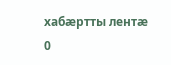хабӕртты лентӕ
0